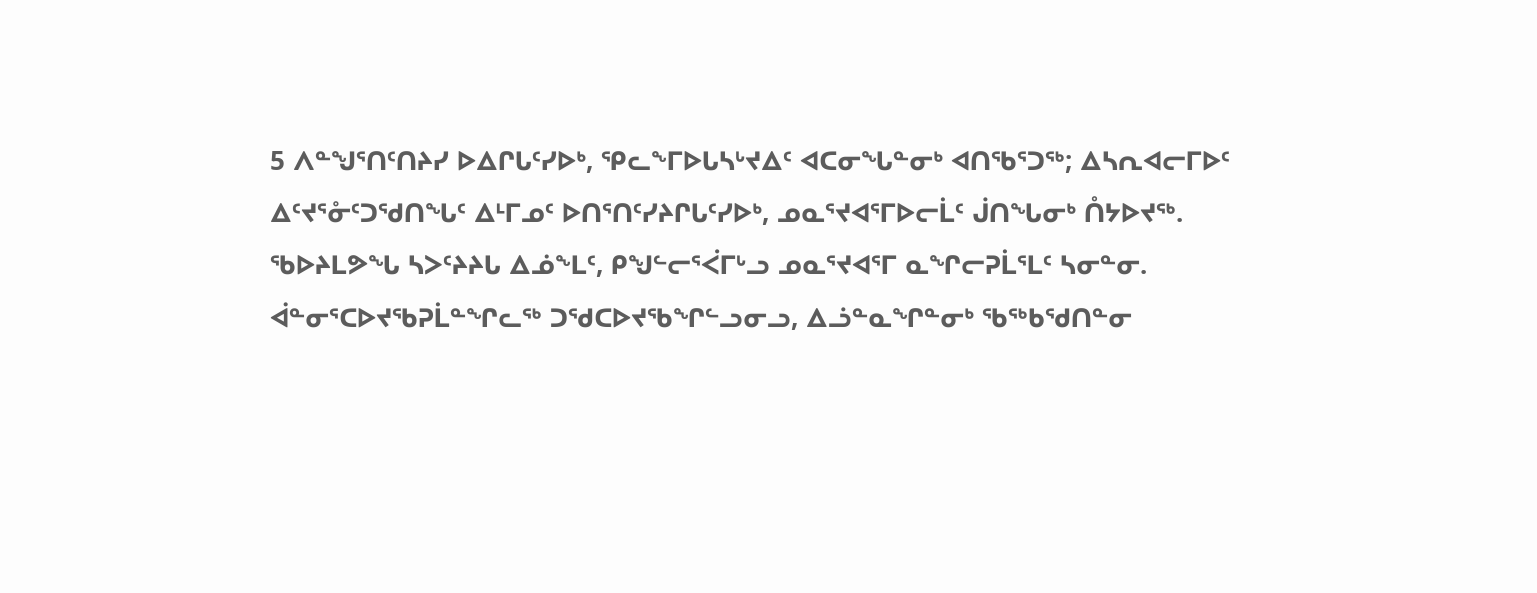5 ᐱᓐᖑᕐᑎᑦᑎᔨᓯ ᐅᐃᒋᒐᑦᓯᐅᒃ, ᕿᓚᖕᒥᐅᒐᓴᒡᔪᐃᑦ ᐊᑕᓂᖓᓐᓂᒃ ᐊᑎᖃᕐᑐᖅ; ᐃᓴᕆᐊᓕᒥᐅᑦ ᐃᑦᔪᕐᓁᑦᑐᖁᑎᖓᑦ ᐃᒻᒥᓄᑦ ᐅᑎᕐᑎᑦᓯᔨᒋᒐᑦᓯᐅᒃ, ᓄᓇᕐᔪᐊᕐᒥᐅᓕᒫᑦ ᒎᑎᖓᓂᒃ ᑍᔭᐅᔪᖅ.
ᖃᐅᔨᒪᕗᖓ ᓴᐳᑦᔨᔨᒐ ᐃᓅᖕᒪᑦ, ᑭᖑᓪᓕᕐᐹᒥᒡᓗ ᓄᓇᕐᔪᐊᕐᒥ ᓇᖏᓕᕈᒫᕐᒪᑦ ᓴᓂᓐᓂ.
ᐋᓐᓂᕐᑕᐅᔪᖃᕈᒫᓐᖏᓚᖅ ᑐᖁᑕᐅᔪᖃᖏᓪᓗᓂᓗ, ᐃᓘᓐᓇᖏᓐᓂᒃ ᖃᖅᑲᖁᑎᓐᓂ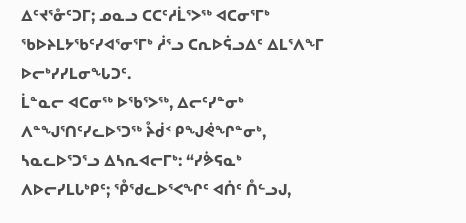ᐃᑦᔪᕐᓁᑦᑐᒥ; ᓄᓇᓗ ᑕᑕᑦᓱᒫᕐᐳᖅ ᐊᑕᓂᕐᒥᒃ ᖃᐅᔨᒪᔭᖃᑦᓯᐊᕐᓂᕐᒥᒃ ᓲᕐᓗ ᑕᕆᐅᕌᓗᐃᑦ ᐃᒪᕐᐱᖕᒥ ᐅᓕᒃᓯᓯᒪᓂᖓᑐᑦ.
ᒫᓐᓇᓕ ᐊᑕᓂᖅ ᐅᖃᕐᐳᖅ, ᐃᓕᑦᓯᓐᓂᒃ ᐱᓐᖑᕐᑎᑦᓯᓚᐅᕐᑐᖅ ᔧᑰᑉ ᑭᖑᕚᖏᓐᓂᒃ, ᓴᓇᓚᐅᕐᑐᕐᓗ ᐃᓴᕆᐊᓕᒥᒃ: “ᓯᕘᕋᓇᒃ ᐱᐅᓕᓯᒪᒐᒃᑭᑦ; ᕾᖁᓚᐅᕐᐸᖏᑦ ᐊᑏᑦ ᑍᓪᓗᒍ,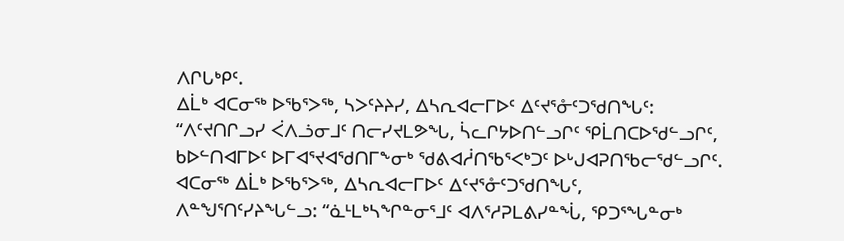ᐱᒋᒐᒃᑭᑦ.
ᐃᒫᒃ ᐊᑕᓂᖅ ᐅᖃᕐᐳᖅ, ᓴᐳᑦᔨᔨᓯ, ᐃᓴᕆᐊᓕᒥᐅᑦ ᐃᑦᔪᕐᓁᑦᑐᖁᑎᖓᑦ: “ᐱᑦᔪᑎᒋᓗᓯ ᐹᐱᓘᓂᒧᑦ ᑎᓕᓯᔪᒪᕗᖓ, ᓵᓚᒋᔭᐅᑎᓪᓗᒋᑦ ᕿᒫᑎᑕᐅᖁᓪᓗᒋᑦ, ᑲᐅᓪᑎᐊᒥᐅᑦ ᐅᒥᐊᕐᔪᐊᖁᑎᒥᖕᓂᒃ ᖁᕕᐊᓲᑎᖃᕐᐸᒃᑐᑦ ᐅᒡᒍᐊᕈᑎᖃᓕᖁᓪᓗᒋᑦ.
ᐊᑕᓂᖅ ᐃᒫᒃ ᐅᖃᕐᐳᖅ, ᐃᓴᕆᐊᓕᒥᐅᑦ ᐃᑦᔪᕐᓁᑦᑐᖁᑎᖓᑦ, ᐱᓐᖑᕐᑎᑦᓯᔨᖓᓪᓗ: “ᓈᒻᒪᒃᓴᖏᓐᓂᕐᒧᑦ ᐊᐱᕐᓱᕈᒪᕕᓯᓐᖔ, ᕿᑐᕐᖓᓐᓂᒃ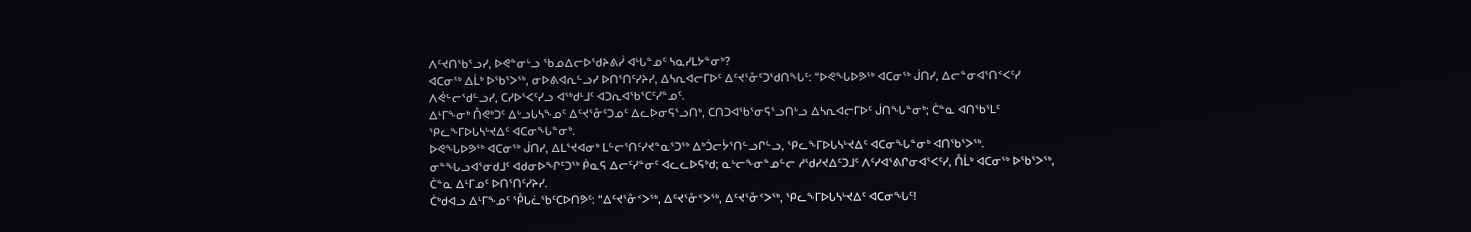ᐱᑦᔪᑎᖃᕐᓗᓯ, ᐅᕙᓐᓂᒡᓗ ᖃᓄᐃᓕᐅᖁᔨᕕᓰ ᐊᒡᒐᓐᓄᑦ ᓴᓇᓯᒪᔭᓐᓂᒃ?
ᐊᑕᓂᖅ ᐃᒫᒃ ᐅᖃᕐᐳᖅ, ᓂᐅᕕᐊᕆᓪᓗᓯ ᐅᑎᕐᑎᑦᓯᔨᓯ, ᐃᓴᕆᐊᓕᒥᐅᑦ ᐃᑦᔪᕐᓁᑦᑐᖁᑎᖓᑦ: “ᐅᕙᖓᐅᕗᖅ ᐊᑕᓂᖅ ᒎᑎᓯ, ᐃᓕᓐᓂᐊᕐᑎᑉᐸᑦᓯ ᐱᕚᓪᓕᖁᓪᓗᓯ, ᑕᓯᐅᕐᐸᑦᓯᓗ ᐊᖅᑯᒻᒧᑦ ᐊᑐᕆᐊᖃᕐᑕᑦᓯᓐᓄᑦ.
ᐃᒻᒥᖕᓂᒃ ᑍᕙᒃᑐᑦ ᐃᒡᓗᒐᓴᖕᓄᑦ ᐃᑦᔪᕐᓁᑦᑐᓄᑦ ᐃᓚᐅᓂᕋᕐᓗᑎᒃ, ᑕᑎᑐᐊᖃᕐᓂᕋᕐᓗᑎᒡᓗ ᐃᓴᕆᐊᓕᒥᐅᑦ ᒎᑎᖓᓐᓂᒃ; ᑖᓐᓇ ᐊᑎᖃᕐᒪᑦ ᕿᓚᖕᒥᐅᒐᓴᒡᔪᐃᑦ ᐊᑕᓂᖓᓐᓂᒃ.
ᐅᕙᖓᐅᕗᖅ ᐊᑕᓂᖅ ᒎᑎᓯ, ᐃᒪᕐᔪᐊᓂᒃ ᒪᓪᓕᕐᑎᑦᓯᔪᓐᓇᕐᑐᖅ ᐃᒃᑑᓕᔮᕐᑎᓪᓗᒋᓪᓗ, ᕿᓚᖕᒥᐅᒐᓴᒡᔪᐃᑦ ᐊᑕᓂᖓᓐᓂᒃ ᐊᑎᖃᕐᐳᖅ.
ᓂᓐᖓᓗᐊᕐᓂᑯᒧᑦ ᐊᑯᓂᐅᖏᑦᑐᖅ ᑮᓇᕋ ᐃᓕᑦᓯᓐᓂᑦ ᐊᓚᓚᐅᕋᒃᑯ; ᓇᒡᓕᖕᓂᓐᓄᓪᓕ ᓱᖁᓯᔪᐃᑦᑐᒧᑦ ᐱᑦᓯᐊᕐᕕᒋᓂᐊᕐᐸᑦᓯ, ᑍᒫᒃ ᐊᑕᓂᖅ ᐅᖃᕐᐳᖅ, ᑖᓐᓇ ᐃᒻᒥᓄᑦ ᐅᑎᕐᑎᑦᓯᔨᓯ.
ᑖᒃᑯᐊᓗ ᐃᒻᒥᖕᓄᑦ ᕾᒐᓛᖃᑦᑕᐅᑎᕗᑦ: “ᐃᑦᔪᕐᓁᑉᐳᖅ, ᐃᑦᔪᕐᓁᑉᐳᖅ, ᐃᑦᔪᕐᓁᑉᐳᖅ, ᕿᓚᖕᒥᐅᒐᓴᒡᔪᐃᑦ ᐊᑕᓂᖓᑦ!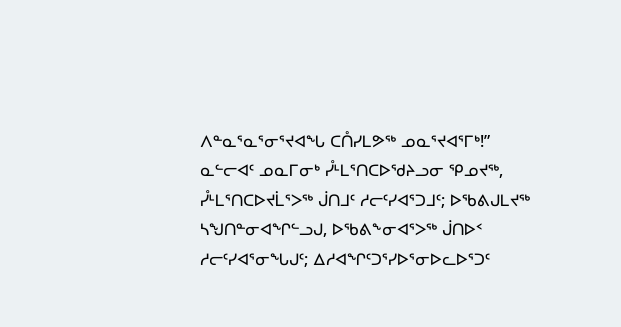ᐱᓐᓇᕐᓇᕐᓂᕐᔪᐊᖓ ᑕᑍᓯᒪᕗᖅ ᓄᓇᕐᔪᐊᕐᒥᒃ!”
ᓇᓪᓕᐊᑦ ᓄᓇᒥᓂᒃ ᓮᒻᒪᕐᑎᑕᐅᖁᔨᓗᓂ ᕿᓄᔪᖅ, ᓮᒻᒪᕐᑎᑕᐅᔪᒫᕐᐳᖅ ᒎᑎᒧᑦ ᓱᓕᑦᓯᐊᕐᑐᒧᑦ; ᐅᖃᕕᒍᒪᔪᖅ ᓴᖑᑎᓐᓂᐊᖏᓪᓗᒍ, ᐅᖃᕕᖕᓂᐊᕐᐳᖅ ᒎᑎᐅᑉ ᓱᓕᑦᓯᐊᕐᓂᖓᒍᑦ; ᐃᓱᐊᖏᑦᑐᕐᓯᐅᕐᓂᐅᓚᐅᕐᑐᑦ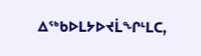ᐃᖅᑲᐅᒪᔭᐅᔪᒫᖏᒻᒪᑕ,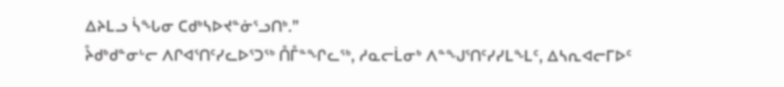ᐃᔨᒪᓗ ᓵᖓᓂ ᑕᑯᒃᓴᐅᔪᓐᓃᕐᓗᑎᒃ.”
ᔧᑯᒃᑯᓐᓂᒡᓕ ᐱᒋᐊᕐᑎᑦᓯᓚᐅᕐᑐᖅ ᑍᒤᓐᖏᓚᖅ, ᓱᓇᓕᒫᓂᒃ ᐱᓐᖑᕐᑎᑦᓯᓯᒪᖕᒪᑦ, ᐃᓴᕆᐊᓕᒥᐅᑦ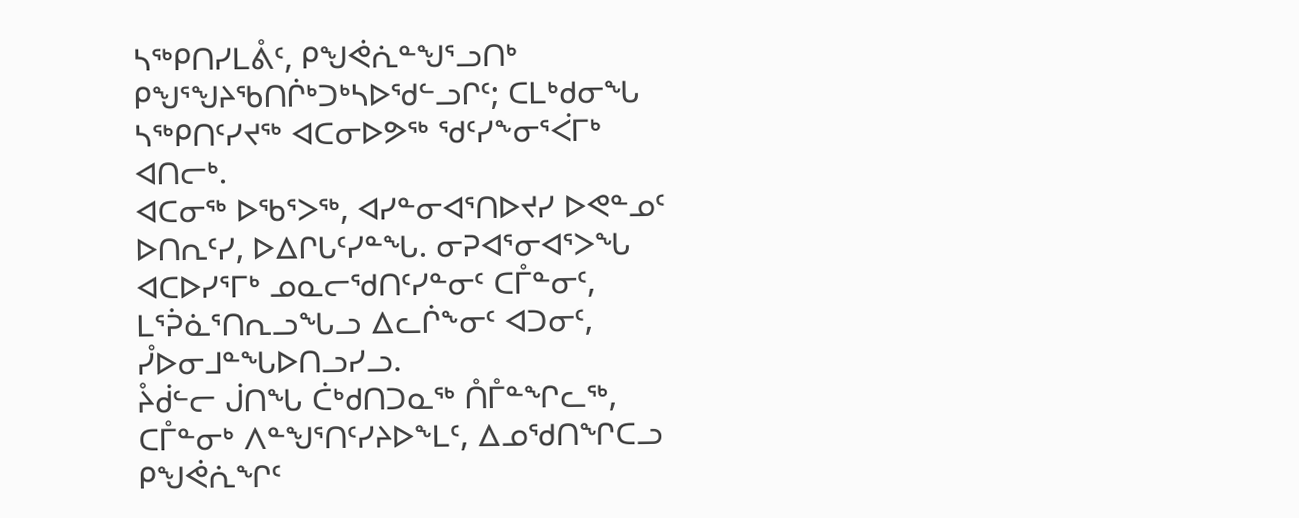ᓴᖅᑭᑎᓯᒪᕔᑦ, ᑭᖑᕚᕇᓐᖑᕐᓗᑎᒃ ᑭᖑᕐᖑᔨᖃᑎᒌᒃᑐᒃᓴᐅᖁᓪᓗᒋᑦ; ᑕᒪᒃᑯᓂᖓ ᓴᖅᑭᑎᑦᓯᔪᖅ ᐊᑕᓂᐅᕗᖅ ᖁᑦᓯᖕᓂᕐᐹᒥᒃ ᐊᑎᓕᒃ.
ᐊᑕᓂᖅ ᐅᖃᕐᐳᖅ, ᐊᓯᓐᓂᐊᕐᑎᐅᔪᓯ ᐅᕙᓐᓄᑦ ᐅᑎᕆᑦᓯ, ᐅᐃᒋᒐᑦᓯᓐᖓ. ᓂᕈᐊᕐᓂᐊᕐᐳᖓ ᐊᑕᐅᓯᕐᒥᒃ ᓄᓇᓕᖁᑎᑦᓯᓐᓂᑦ ᑕᒤᓐᓂᑦ, ᒪᕐᕉᓈᕐᑎᕆᓗᖓᓗ ᐃᓚᒌᖕᓂᑦ ᐊᑐᓂᑦ, ᓮᐅᓂᒧᓐᖓᐅᑎᓗᓯᓗ.
ᔧᑰᓪᓕ ᒎᑎᖓ ᑖᒃᑯᑎᑐᓇᖅ ᑍᒤᓐᖏᓚᖅ, ᑕᒤᓐᓂᒃ ᐱᓐᖑᕐᑎᑦᓯᔨᐅᖕᒪᑦ, ᐃᓄᖁᑎᖏᑕᓗ ᑭᖑᕚᕇᖏᑦ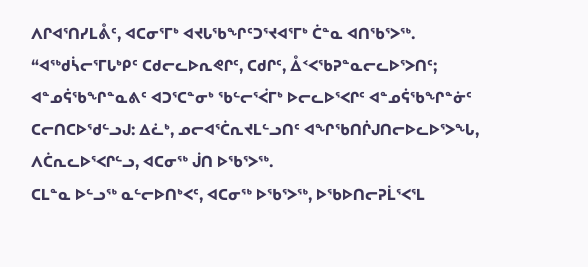ᐱᒋᐊᕐᑎᓯᒪᕔᑦ, ᐊᑕᓂᕐᒥᒃ ᐊᔪᒐᖃᖏᑦᑐᕐᔪᐊᕐᒥᒃ ᑖᓐᓇ ᐊᑎᖃᕐᐳᖅ.
“ᐊᖅᑯᓵᓕᕐᒥᒐᒃᑭᑦ ᑕᑯᓕᓚᐅᕆᕙᒋᑦ, ᑕᑯᒋᑦ, ᐂᑉᐸᖃᕈᓐᓇᓕᓚᐅᕐᐳᑎᑦ; ᐊᓐᓄᕌᖃᖏᓐᓇᕕᑦ ᐊᑐᕐᑕᓐᓂᒃ ᖃᓪᓕᕐᐹᒥᒃ ᐅᓕᓚᐅᕐᐸᒋᑦ ᐊᓐᓄᕌᖃᖏᓐᓃᑦ ᑕᓕᑎᑕᐅᖁᓪᓗᒍ: ᐃᓛᒃ, ᓄᓕᐊᕐᑖᕆᔪᒪᓪᓗᑎᑦ ᐊᖏᖃᑎᒌᒍᑎᓕᐅᓚᐅᕐᐳᖓ, ᐱᑖᕆᓚᐅᕐᐸᒋᓪᓗ, ᐊᑕᓂᖅ ᒎᑎ ᐅᖃᕐᐳᖅ.
ᑕᒪᓐᓇ ᐅᓪᓗᖅ ᓇᓪᓕᐅᑎᒃᐸᑦ, ᐊᑕᓂᖅ ᐅᖃᕐᐳᖅ, ᐅᖃᐅᑎᓕᕈᒫᕐᐸᕐᒪ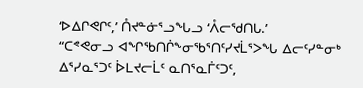‘ᐅᐃᒋᕙᒋᑦ,’ ᑍᔪᓐᓃᕐᓗᖓᓗ ‘ᐰᓕᖁᑎᒐ.’
“ᑕᕝᕙᓂᓗ ᐊᖏᖃᑎᒌᖕᓂᖃᕐᑎᑦᓯᔪᒫᕐᐳᖓ ᐃᓕᑦᓯᓐᓂᒃ ᐃᕐᓯᓇᕐᑐᑦ ᐆᒪᔪᓕᒫᑦ ᓇᑎᕐᓇᒦᑦᑐᑦ,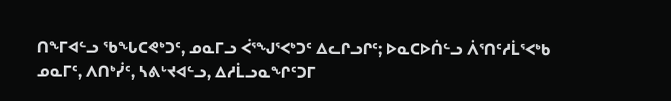ᑎᖕᒥᐊᓪᓗ ᖃᖓᑕᕙᒃᑐᑦ, ᓄᓇᒥᓗ ᐹᕐᖑᕐᐸᒃᑐᑦ ᐃᓚᒋᓗᒋᑦ; ᐅᓇᑕᐅᑏᓪᓗ ᐲᕐᑎᑦᓱᒫᕐᐸᒃᑲ ᓄᓇᒥᑦ, ᐱᑎᒃᓰᑦ, ᓴᕕᒡᔪᐊᓪᓗ, ᐃᓱᒫᓗᓇᖏᑦᑐᒥ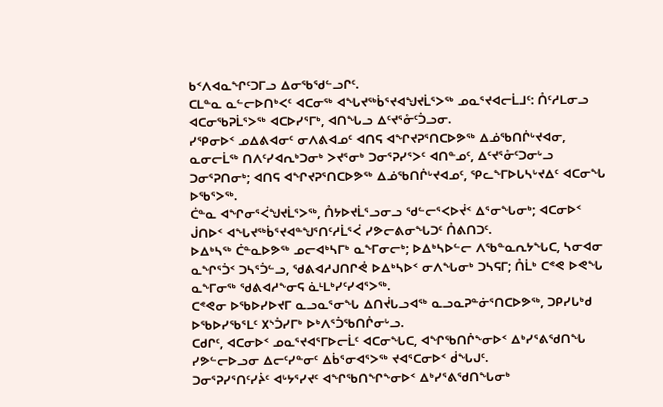ᑲᑉᐱᐊᓇᖏᑦᑐᒥᓗ ᐃᓂᖃᖁᓪᓗᒋᑦ.
ᑕᒪᓐᓇ ᓇᓪᓕᐅᑎᒃᐸᑦ ᐊᑕᓂᖅ ᐊᖓᔪᖅᑳᕐᔪᐊᖑᔪᒫᕐᐳᖅ ᓄᓇᕐᔪᐊᓕᒫᒧᑦ: ᑍᑦᓱᒪᓂᓗ ᐊᑕᓂᖃᕈᒫᕐᐳᖅ ᐊᑕᐅᓯᕐᒥᒃ, ᐊᑎᖓᓗ ᐃᑦᔪᕐᓁᑦᑑᓗᓂ.
ᓯᕿᓂᐅᑉ ᓄᐃᕕᐊᓂᑦ ᓂᐱᕕᐊᓄᑦ ᐊᑎᕋ ᐊᖏᔪᕈᕐᑎᑕᐅᕗᖅ ᐃᓅᖃᑎᒌᒡᔪᐊᓂ, ᓇᓂᓕᒫᖅ ᑎᐱᑦᓯᐊᕆᒃᑐᓂᒃ ᐳᔪᕐᓂᒃ ᑐᓂᕐᕈᓯᕐᐳᑦ ᐊᑎᓐᓄᑦ, ᐃᑦᔪᕐᓁᑦᑐᓂᒡᓗ ᑐᓂᕐᕈᑎᓂᒃ; ᐊᑎᕋ ᐊᖏᔪᕈᕐᑎᑕᐅᕗᖅ ᐃᓅᖃᑎᒌᒡᔪᐊᓄᑦ, ᕿᓚᖕᒥᐅᒐᓴᒡᔪᐃᑦ ᐊᑕᓂᖓ ᐅᖃᕐᐳᖅ.
ᑖᓐᓇ ᐊᖏᓂᕐᐹᖑᔪᒫᕐᐳᖅ, ᑍᔭᐅᔪᒫᕐᓗᓂᓗ ᖁᓪᓕᕐᐸᐅᔫᑉ ᐃᕐᓂᖓᓂᒃ; ᐊᑕᓂᐅᑉ ᒎᑎᐅᑉ ᐊᖓᔪᖅᑳᕐᔪᐊᓐᖑᕐᑎᑦᓱᒫᕐᐹ ᓯᕗᓕᕕᓂᖓᑐᑦ ᑍᕕᑎᑐᑦ.
ᐅᐃᒃᓴᖅ ᑖᓐᓇᐅᕗᖅ ᓄᓕᐊᒃᓴᒥᒃ ᓇᖕᒥᓂᓕᒃ; ᐅᐃᒃᓴᐅᓪᓕ ᐱᖃᓐᓇᕆᔭᖓᑕ, ᓴᓂᐊᓂ ᓇᖏᕐᑑᑉ ᑐᓴᕐᑑᓪᓗ, ᖁᕕᐊᓱᒍᑎᒋᕚ ᐅᐃᒃᓴᐅᑉ ᓂᐱᖓᓂᒃ ᑐᓴᕋᒥ; ᑍᒫᒃ ᑕᕝᕙ ᐅᕙᖓ ᓇᖕᒥᓂᖅ ᖁᕕᐊᓱᖕᓂᕋ ᓈᒻᒪᒃᓯᑦᓯᐊᕐᐳᖅ.
ᑕᕝᕙᓂ ᐅᖃᐅᓯᐅᔪᒥ ᓇᓗᓇᕐᓂᖓ ᐃᑎᔫᒐᓗᐊᖅ ᓇᓗᓇᕈᓐᓃᕐᑎᑕᐅᕗᖅ, ᑐᑭᓯᒐᒃᑯ ᐅᖃᐅᓯᖃᕐᒪᑦ ᙭ᔅᑑᓯᒥᒃ ᐅᒃᐱᕐᑑᖃᑎᒌᓂᒡᓗ.
ᑕᑯᒋᑦ, ᐊᑕᓂᐅᑉ ᓄᓇᕐᔪᐊᕐᒥᐅᓕᒫᑦ ᐊᑕᓂᖓᑕ, ᐊᖏᖃᑎᒌᖕᓂᐅᑉ ᐃᒃᓯᕐᕕᖁᑎᖓ ᓯᕗᓪᓕᐅᓗᓂ ᐃᓕᑦᓯᓐᓂᑦ ᐃᑳᕐᓂᐊᕐᐳᖅ ᔪᐊᕐᑕᓂᐅᑉ ᑰᖓᒍᑦ.
ᑐᓂᕐᕈᓯᕐᑎᑦᓯᔩᑦ ᐊᒡᔭᕐᓯᔪᑦ ᐊᖏᖃᑎᖏᖕᓂᐅᑉ ᐃᒃᓯᕐᕕᖁᑎᖓᓂᒃ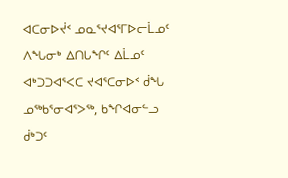ᐊᑕᓂᐅᔫᑉ ᓄᓇᕐᔪᐊᕐᒥᐅᓕᒫᓄᑦ ᐱᖓᓂᒃ ᐃᑎᒐᖏᑦ ᐃᒫᓄᑦ ᐊᒃᑐᑐᐊᕐᐸᑕ ᔪᐊᕐᑕᓂᐅᑉ ᑰᖓ ᓄᖅᑲᕐᓂᐊᕐᐳᖅ, ᑲᖏᐊᓂᓪᓗ ᑰᒃᑐᑦ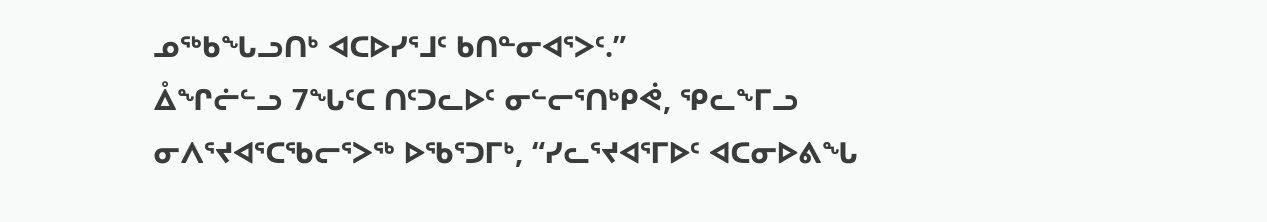ᓄᖅᑲᖓᓗᑎᒃ ᐊᑕᐅᓯᕐᒧᑦ ᑲᑎᓐᓂᐊᕐᐳᑦ.”
ᐂᖏᓖᓪᓗ 7ᖓᑦᑕ ᑎᑦᑐᓚᐅᑦ ᓂᓪᓕᕐᑎᒃᑭᕚ, ᕿᓚᖕᒥᓗ ᓂᐱᕐᔪᐊᕐᑕᖃᓕᕐᐳᖅ ᐅᖃᕐᑐᒥᒃ, “ᓯᓚᕐᔪᐊᕐᒥᐅᑦ ᐊᑕᓂᐅᕕᖓ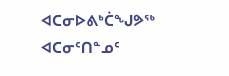ᐊᑕᓂᐅᕕᒃᑖᖑᕗᖅ ᐊᑕᓂᑦᑎᓐᓄᑦ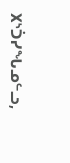᙭ᔅᑑᓯᖓᓄᓪᓗ,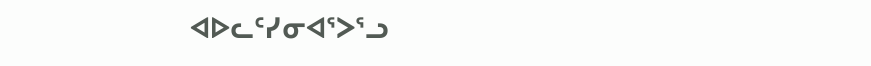ᐊᐅᓚᑦᓯᓂᐊᕐᐳᕐᓗ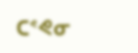ᑕᕝᕙᓂ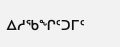ᐃᓱᖃᖏᑦᑐᒥᑦ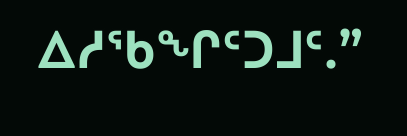ᐃᓱᖃᖏᑦᑐᒧᑦ.”